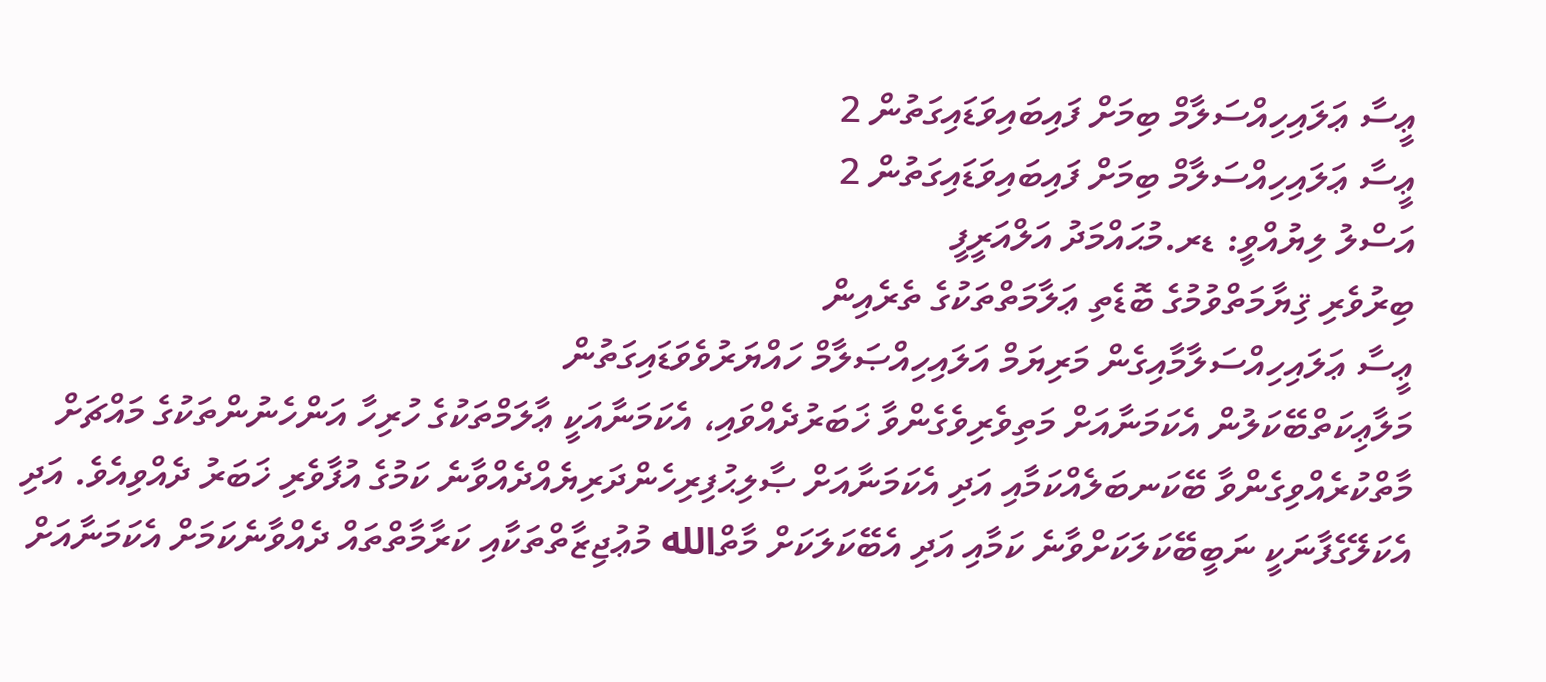ޢީސާ ޢަލައިހިއްސަލާމް ބިމަށް ފައިބައިވަޑައިގަތުން 2
ޢީސާ ޢަލައިހިއްސަލާމް ބިމަށް ފައިބައިވަޑައިގަތުން 2
އަސްލު ލިޔުއްވީ: ޑރ.މުޙައްމަދު އަލްއަރީފީ
ބިރުވެރި ޤިޔާމަތްވުމުގެ ބޮޑެތި ޢަލާމަތްތަކުގެ ތެރެއިން
ޢީސާ ޢަލައިހިއްސަލާމާއިގެން މަރިޔަމް އަލައިހިއްޞަލާމް ހައްޔަރުވެވަޑައިގަތުން
މަލާޢިކަތްބޭކަލުން އެކަމަނާއަށް މަތިވެރިވެގެންވާ ޚަބަރުދެއްވައި، އެކަމަނާއަކީ ޢާލަމްތަކުގެ ހުރިހާ އަންހެނުންތަކުގެ މައްޗަށް މާތްކުރެއްވިގެންވާ ބޭކަނބަލެއްކަމާއި އަދި އެކަމަނާއަށް ޞާލިޙުފިރިހެންދަރިޔެއްދެއްވާނެ ކަމުގެ އުފާވެރި ޚަބަރު ދެއްވިއެވެ. އަދި އެކަލޭގެފާނަކީ ނަބީބޭކަލަކަށްވާނެ ކަމާއި އަދި އެބޭކަލަކަށް މާތްالله މުޢުޖިޒާތްތަކާއި ކަރާމާތްތައް ދެއްވާނެކަމަށް އެކަމަނާއަށް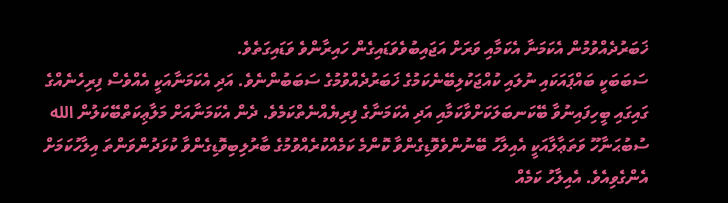ޚަބަރުދެއްވުމުން އެކަމަނާ އެކަމާއި ވަރަށް އަޖައިބުވެވަޑައިގެން ހައިރާންވެ ވަޑައިގަތެވެ.
ސަބަބަކީ ބައްޕައަކައި ނުލައި ކުއްޖަކުލިބޭނެކަމުގެ ޚަބަރުދެއްވުމުގެ ސަބަބުންނެވެ. އަދި އެކަމަނާއަކީ އެއްވެސް ފިރިހެނެއްގެ ގައިގައި ބީހިފައިނުވާ ބޭކަނބަލަކަށްވާކަމާއި އަދި އެކަމަނާގެ ފިރިޔެއްނެތްކަމެވެ. ދެން އެކަމަނާއަށް މަލާޢިކަތްބޭކަލުން الله ސުބުޙަނާހޫ ވަތަޢާލާއަކީ އެއިލާހު ބޭނުންވެވޮޑިގެންވާ ކޮންމެ ކަމެއްކުރެއްވުމުގެ ބާރުލިބިވޮޑިގެންވާ ކުޅަދުންވަންތަ އިލާހުކަމަށް އެންގެވިއެވެ. އެއިލާހު ކަމެއް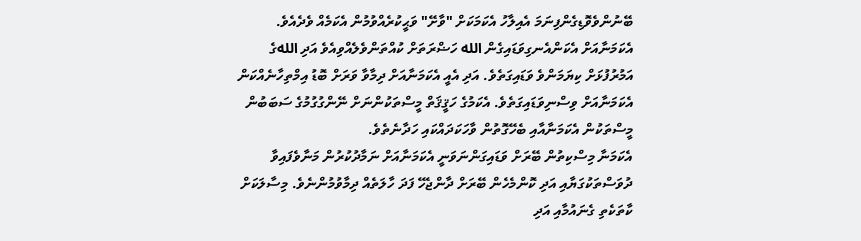ބޭނުންވެވޮޑިގެންފިނަމަ އެއިލާހު އެކަމަކަށް "ވާށޭ" ވަޙީކުރެއްވުމުން އެކަމެއް ވެދެއެވެ.
އެކަމަނާއަށް އެކަންއެނގިވަޑައިގެން الله ހަޟްރަތަށް ކުއްތަންވެލެއްވިއެވެ އަދި اللهގެ އަމުރުފުޅަށް ކިޔަމަންވެ ވަޑައިގަތެވެ. އަދި އެއީ އެކަމަނާއަށް ދިމާވާ ވަރަށް ބޮޑު އިމްތިހާނެއްކަން އެކަމަނާއަށް ވިސްނިވަޑައިގަތެވެ. އެކަމުގެ ހަޤީޤަތް މީސްތަކުންނަށް ނޭންގުގުމުގެ ސަބަބުން މީސްތަކުން އެކަމަނާއާއި ބެހޭގޮތުން ވާހަކަދައްކައި ހަދާނެތެވެ.
އެކަމަނާ މިސްކިތުން ބޭރަށް ވަޑައިގަންނަވަނީ އެކަމަނާއަށް ނަމާދުކުރުން މަނާވެފައިވާ ދުވަސްތަކުގަޔާއި އަދި ކޮންމެހެން ބޭރަށް ދާންޖެހޭ ފަދަ ހާލަތެއް ދިމާވުމުންނެވެ. މިސާލަކަށް ކާތަކެތި ގެނައުމާއި އަދި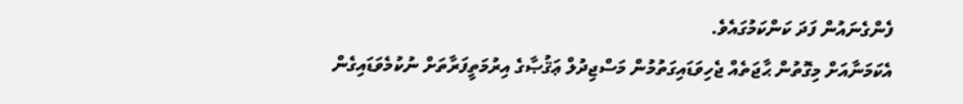ފެންގެނައުން ފަދަ ކަންކަމުގައެވެ.
އެކަމަނާއަށް މިގޮތުން ޙާޖަތެއް ޖެހިވަޑައިގަތުމުން މަސްޖިދުލް ޢަޤުޞާގެ އިރުމަތީފަރާތަށް ނުކުމެވަޑައިގެން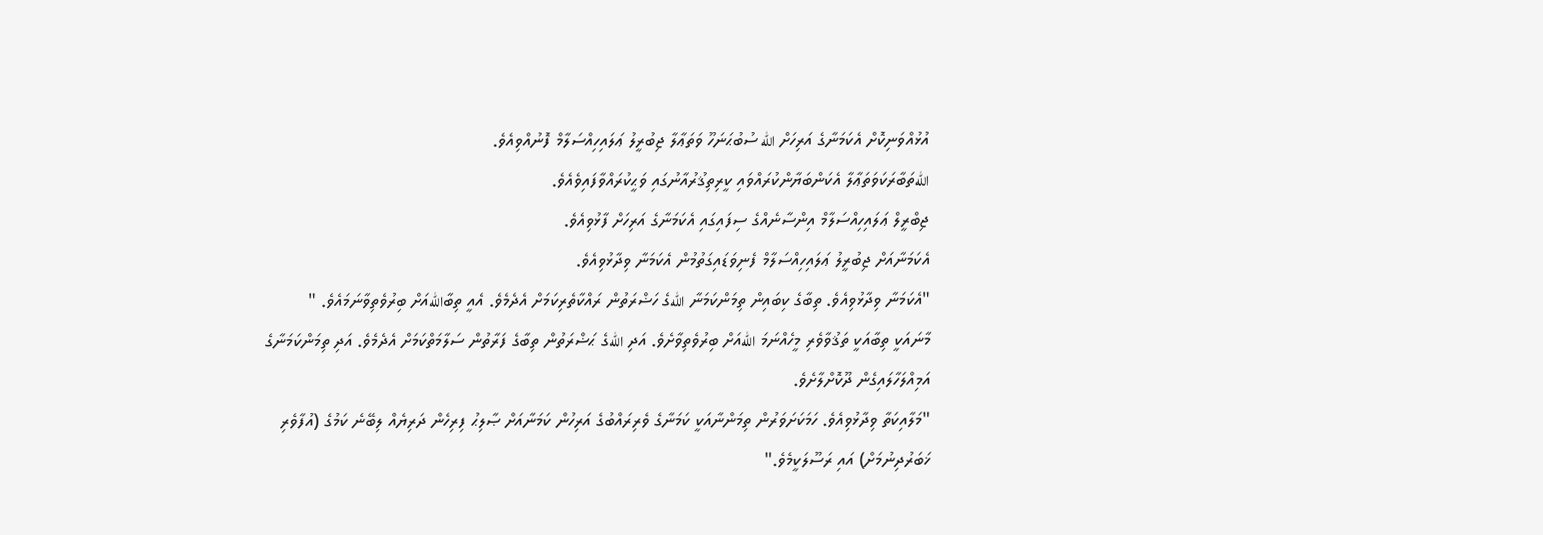އުޅުއްވަނިކޮށް އެކަމަނާގެ އަރިހަށް الله ސުބުޙަނަހޫ ވަތަޢާލާ ޖިބުރީލު ޢަލައިހިއްސަލާމް ފޮނުއްވިއެވެ.
اللهތަބާރަކަވަތަޢާލާ އެކަންބަޔާންކުރައްވައި ކީރިތިޤުރުއާނުގައި ވަޙީކުރައްވާފައިވެއެވެ.
ޖިބްރީލް ޢަލައިހިއްސަލާމް އިންސާނެއްގެ ސިފައިގައި އެކަމަނާގެ އަރިހަށް ފާޅުވިއެވެ.
އެކަމަނާއަށް ޖިބުރީލު ޢަލައިހިއްސަލާމް ފެނިވަޑައިގަތުމުން އެކަމަނާ ވިދާޅުވިއެވެ.
"އެކަމަނާ ވިދާޅުވިއެވެ. ތިބާގެ ކިބައިން ތިމަންކަމަނާ اللهގެ ހަޟްރަތުން ރައްކާތެރިކަމަށް އެދެމެވެ. އެއީ ތިބާاللهއަށް ބިރުވެތިވާނަމައެވެ. "
މާނައަކީ ތިބާއަކީ ތަޤުވާވެރި މީހެއްނަމަ اللهއަށް ބިރުވެތިވާށެވެ. އަދި اللهގެ ޙަޟްރަތުން ތިބާގެ ފަރާތުން ސަލާމަތްކަމަށް އެދެމެވެ. އަދި ތިމަންކަމަނާގެ އަމިއްލަހާލައިގެން ދޫކޮށްލާށެވެ.
"މަލާއިކަތާ ވިދާޅުވިއެވެ. ހަމަކަށަވަރުން ތިމަންނާއަކީ ކަމަނާގެ ވެރިރައްބުގެ އަރިހުން ކަމަނާއަށް ޞާލިޙު ފިރިހެން ދަރިޔެއް ލިބޭނެ ކަމުގެ (އުފާވެރި ޚަބަރުދިނުމަށް) އައި ރަސޫލަކީމެވެ."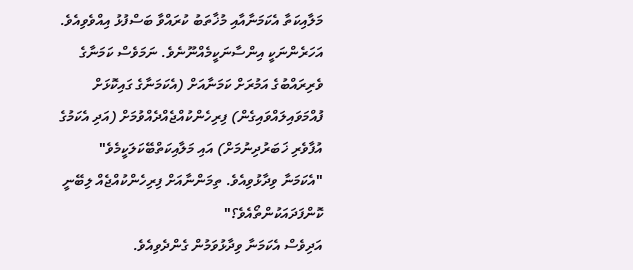މަލާއިކަތާ އެކަމަނާއާއި މުޚާތަބު ކުރައްވާ ބަސްފުޅު އިއްވެވިއެވެ. އަހަރެންނަކީ އިންސާނަކީމެއްނޫނެވެ. ނަމަވެސް ކަމަނާގެ ވެރިރައްބުގެ އަމުރަށް ކަމަނާއަށް (އެކަމަނާގެ ގައިކޮޅަށް ފުއްމަވައިލައްވައިގެން) ފިރިހެންކުއްޖެއްދެއްވުމަށް (އަދި އެކަމުގެ އުފާވެރި ޚަބަރުދިނުމަށް) އައި މަލާއިކަތްބޭކަލަކީމެވެ"
"އެކަމަނާ ވިދާޅުވިއެވެ. ތިމަންނާއަށް ފިރިހެންކުއްޖެއް ލިބޭނީ ކޮންފަދައަކުންތޯއެވެ؟"
އަދިވެސް އެކަމަނާ ވިދާޅުވަމުން ގެންދެވިއެވެ.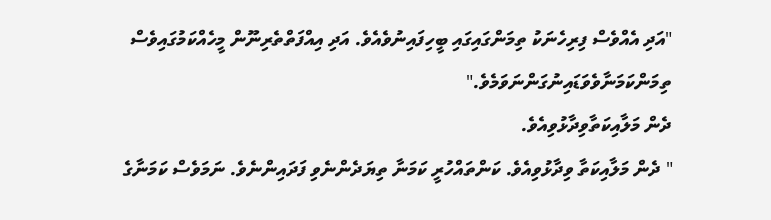"އަދި އެއްވެސް ފިރިހެނަކު ތިމަންގައިގައި ބީހިފައިނުވެއެވެ. އަދި އިއްފަތްތެރިނޫން މީހެއްކަމުގައިވެސް ތިމަންކަމަނާވެވަޑައިނުގަންނަވަމެވެ."
ދެން މަލާއިކަތާވިދާޅުވިއެވެ.
" ދެން މަލާއިކަތާ ވިދާޅުވިއެވެ. ކަންތައްހުރީ ކަމަނާ ތިޔަދެންނެވި ފަދައިންނެވެ. ނަމަވެސް ކަމަނާގެ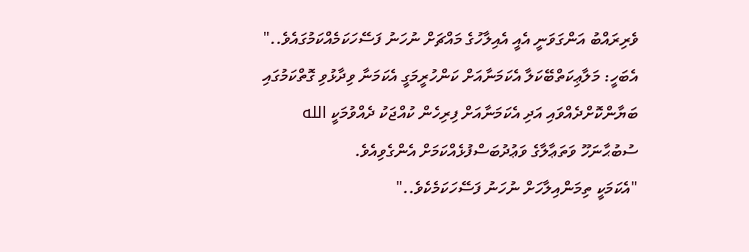ވެރިރައްބު އަންގަވަނީ އެއީ އެއިލާހުގެ މައްޗަށް ނުހަނު ފަސޭހަކަމެއްކަމުގައެވެ.." އެބަހީ: މަލާޢިކަތްބޭކަލާ އެކަމަނާއަށް ކަންހުރީމަގީ އެކަމަނާ ވިދާޅުވި ގޮތްކަމުގައި ބަޔާންކޮށްދެއްވައި އަދި އެކަމަނާއަށް ފިރިހެން ކުއްޖަކު ދެއްވުމަކީ الله ސުބުޙާނަހޫ ވަތަޢާލާގެ ވަޢުދުބަސްފުޅެއްކަމަށް އެންގެވިއެވެ.
"އެކަމަކީ ތިމަންއިލާހަށް ނުހަނު ފަސޭހަކަމެކެވެ.."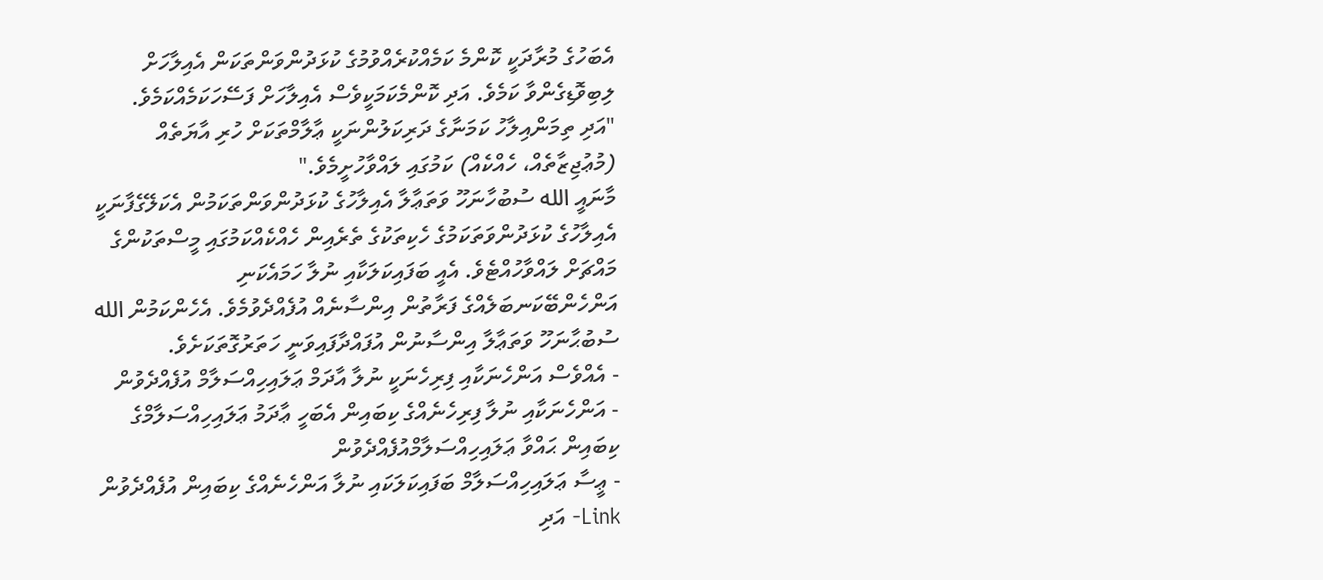އެބަހުގެ މުރާދަކީ ކޮންމެ ކަމެއްކުރެއްވުމުގެ ކުޅަދުންވަންތަކަން އެއިލާހަށް ލިބިވޮޑިގެންވާ ކަމެވެ. އަދި ކޮންމެކަމަކީވެސް އެއިލާހަށް ފަސޭހަކަމެއްކަމެވެ.
"އަދި ތިމަންއިލާހު ކަމަނާގެ ދަރިކަލުންނަކީ ޢާލާމްތަކަށް ހުރި އާޔަތެއް (މުޢުޖިޒާތެއް، ހެއްކެއް) ކަމުގައި ލައްވާހުށީމެވެ."
މާނައީ الله ސުބުހާނަހޫ ވަތަޢާލާ އެއިލާހުގެ ކުޅަދުންވަންތަކަމުން އެކަލޭގެފާނަކީ އެއިލާހުގެ ކުޅަދުންވަތަކަމުގެ ހެކިތަކުގެ ތެރެއިން ހެއްކެއްކަމުގައި މީސްތަކުންގެ މައްޗަށް ލައްވާހުއްޓެވެ. އެއީ ބަފައިކަލަކާއި ނުލާ ހަމައެކަނި އަންހެންބޭކަނބަލެއްގެ ފަރާތުން އިންސާނެއް އުފެއްދެވުމެވެ. އެހެންކަމުން الله ސުބުޙާނަހޫ ވަތަޢާލާ އިންސާނުން އުފައްދާފައިވަނީ ހަތަރުގޮތަކަށެވެ.
- އެއްވެސް އަންހެނަކާއި ފިރިހެނަކީ ނުލާ އާދަމް ޢަލައިހިއްސަލާމް އުފެއްދެވުން
- އަންހެނަކާއި ނުލާ ފިރިހެނެއްގެ ކިބައިން އެބަހީ ޢާދަމު ޢަލައިހިއްސަލާމްގެ ކިބައިން ޙައްވާ ޢަލައިހިއްސަލާމްއުފެއްދެވުން
- ޢީސާ ޢަލައިހިއްސަލާމް ބަފައިކަލަކައި ނުލާ އަންހެނެއްގެ ކިބައިން އުފެއްދެވުން
Link- އަދި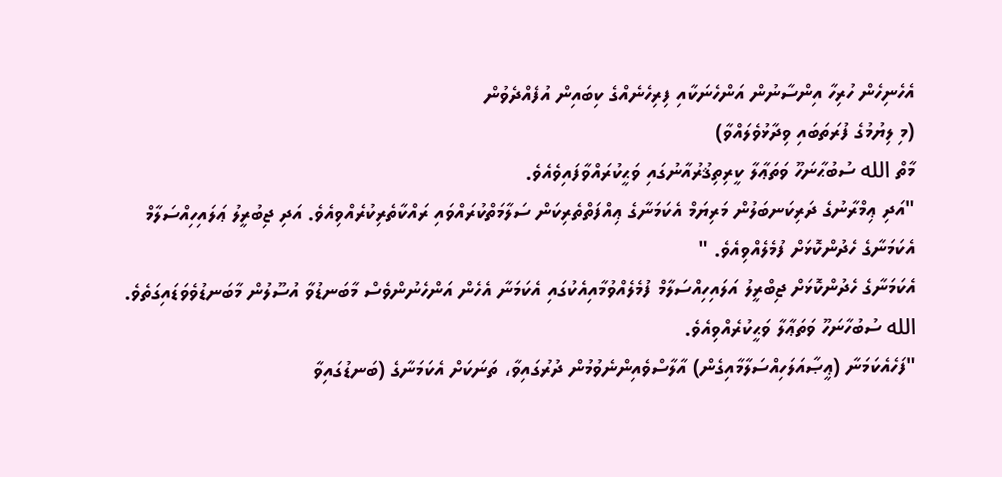އެހެނިހެން ހުރިހާ އިންސާނުން އަންހެނަކާއި ފިރިހެނެއްގެ ކިބައިން އުފެއްދެވުން
(މި ލިޔުމުގެ ފުރަތަބައި ވިދާޅުވެލައްވާ)
މާތް الله ސުބުޙާނަހޫ ވަތަޢާލާ ކީރިތިޤުރުއާނުގައި ވަޙީކުރައްވާފައިވެއެވެ.
"އަދި ޢިމްރާނުގެ ދަރިކަނބަލުން މަރިޔަމް އެކަމަނާގެ ޢިއްފަތްތެރިކަން ސަލާމަތްކުރައްވައި ރައްކާތެރިކުރެއްވިއެވެ. އަދި ޖިބުރީލު ޢަލައިހިއްސަލާމް އެކަމަނާގެ ހެދުންކޮޅަށް ފުމެލެއްވިއެވެ. "
އެކަމަނާގެ ހެދުންކޮޅަށް ޖިބްރީލު އަލައިހިއްސަލާމް ފުމެލެއްވުމާއިއެކުގައި އެކަމަނާ އެހެން އަންހެނުންވެސް މާބަނޑުވާ އުސޫލުން މާބަނޑުވެވަޑައިގަތެވެ.
الله ސުބުހާނަހޫ ވަތަޢާލާ ވަޙީކުރެއްވިއެވެ.
"ފަހެއެކަމަނާ (ޢީޞާއަލަހިއްސަލާމާއިގެން) އާލާސްވެއިންނެވުމުން ދުރުގައިވާ، ތަނަކަށް އެކަމަނާގެ (ބަނޑުގައިވާ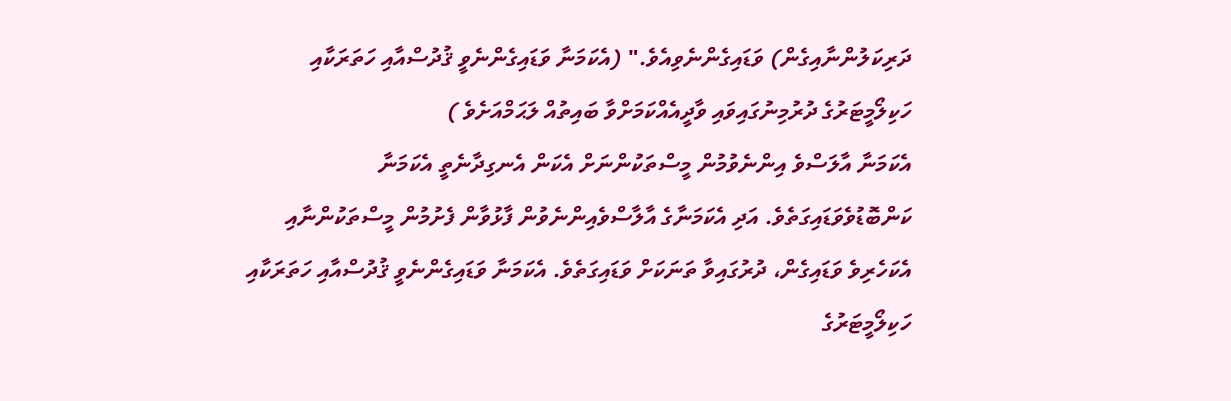ދަރިކަލުންނާއިގެން) ވަޑައިގެންނެވިއެވެ." (އެކަމަނާ ވަޑައިގެންނެވީ ޤުދުސްއާއި ހަތަރަކާއި ހަކިލޯމީޓަރުގެ ދުރުމިނުގައިވައި ވާދީއެއްކަމަށްވާ ބައިތުއް ލަޙަމްއަށެވެ )
އެކަމަނާ އާލަސްވެ އިންނެވުމުން މީސްތަކުންނަށް އެކަން އެނގިދާނެތީ އެކަމަނާ ކަންބޮޑުވެވަޑައިގަތެވެ. އަދި އެކަމަނާގެ އާލާސްވެއިންނެވުން ފާޅުވާން ފެށުމުން މީސްތަކުންނާއި އެކަހެރިވެ ވަޑައިގެން، ދުރުގައިވާ ތަނަކަށް ވަޑައިގަތެވެ. އެކަމަނާ ވަޑައިގެންނެވީ ޤުދުސްއާއި ހަތަރަކާއި ހަކިލޯމީޓަރުގެ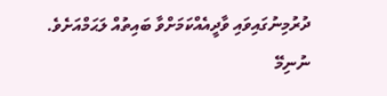ދުރުމިނުގައިވައި ވާދީއެއްކަމަށްވާ ބައިތުއް ލަޙަމްއަށެވެ.
ނުނިމޭ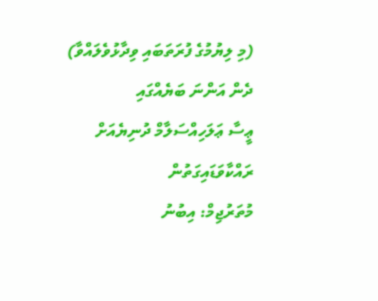(މި ލިޔުމުގެ ފުރަތަބައި ވިދާޅުވެލައްވާ)
ދެން އަންނަ ބަޔެއްގައި
ޢީސާ ޢަލަހިއްސަލާމް ދުނިޔެއަށް ރައްކާވަޑައިގަތުން
މުތަރުޖިމް: އިބުނު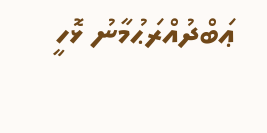ޢަބްދުއްރަޙުމާނު ޅޮހީ